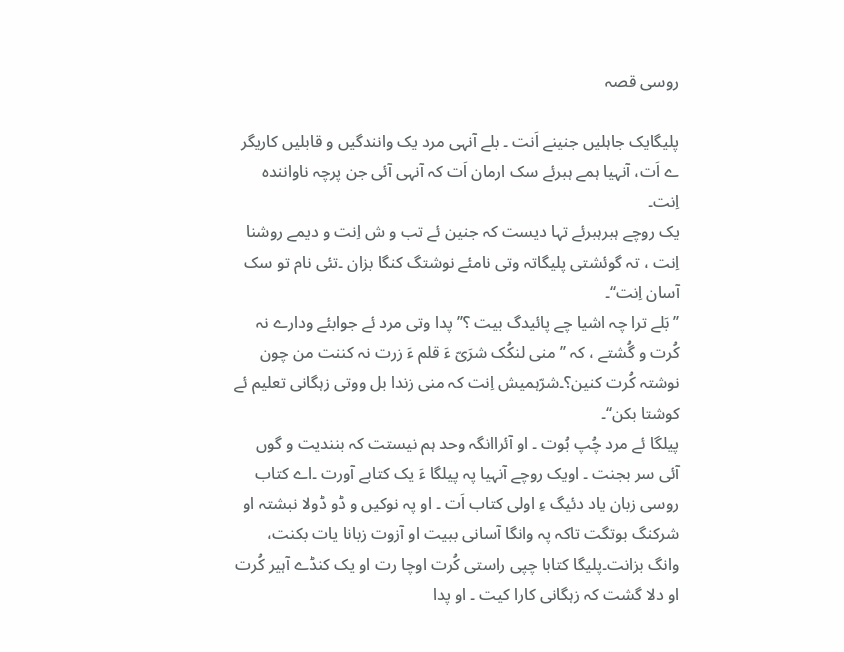روسی قصہ

پلیگایک جاہلیں جنینے اَنت ۔ بلے آنہی مرد یک وانندگیں و قابلیں کاریگر ے اَت، آنہیا ہمے ہبرئے سک ارمان اَت کہ آنہی آئی جن پرچہ ناوانندہ اِنت۔
یک روچے ہبرہبرئے تہا دیست کہ جنین ئے تب و ش اِنت و دیمے روشنا اِنت ، تہ گوئشتی پلیگاتہ وتی نامئے نوشتگ کنگا بزان ۔تئی نام تو سک آسان اِنت‘‘۔
’’بَلے ترا چہ اشیا چے پائیدگ بیت ؟’’ پدا وتی مرد ئے جوابئے ودارے نہ کُرت و گُشتے ، کہ ’’منی لنکُک شرَیّ ءَ قلم ءَ زرت نہ کننت من چون نوشتہ کُرت کنین؟۔شرّہمیش اِنت کہ منی زندا بل ووتی زہگانی تعلیم ئے کوشتا بکن‘‘۔
پیلگا ئے مرد چُپ بُوت ۔ او آئراانگہ وحد ہم نیستت کہ بنندیت و گوں آئی سر بجنت ۔ اویک روچے آنہیا پہ پیلگا ءَ یک کتابے آورت ۔اے کتاب روسی زبان یاد دئیگ ءِ اولی کتاب اَت ۔ او پہ نوکیں و ڈو ڈولا نبشتہ او شرکنگ بوتگت تاکہ پہ وانگا آسانی ببیت او آزوت زبانا یات بکنت، وانگ بزانت۔پلیگا کتابا چپی راستی کُرت اوچا رت او یک کنڈے آہیر کُرت او دلا گشت کہ زہگانی کارا کیت ۔ او پدا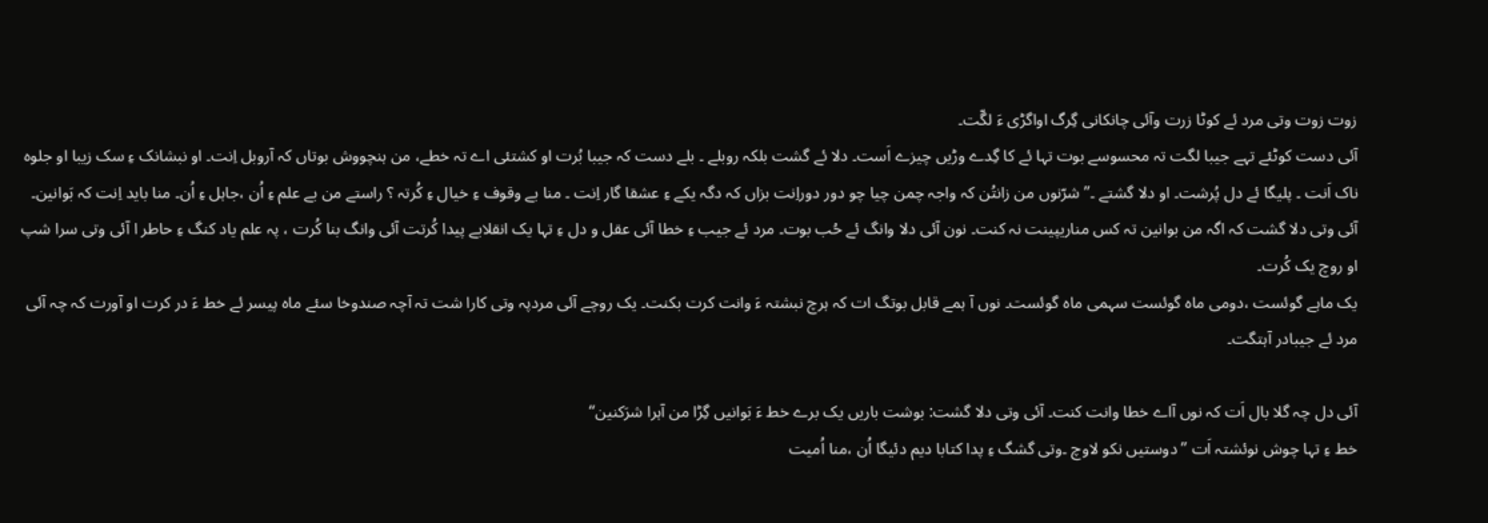زوت زوت وتی مرد ئے کوٹا زرت وآئی چانکانی گِرگ اواگڑی ءَ لگّت۔
آئی دست کوٹئے تہے جیبا لگت تہ محسوسے بوت تہا ئے کا گِدے وڑیں چیزے اَست۔ دلا ئے گشت بلکہ روبلے ۔ بلے دست کہ جیبا بُرت او کشتئی اے تہ خطے، من ہنچووش بوتاں کہ آروبل اِنت۔ او نبشانک ءِ سک زیبا او جلوہ ناک اَنت ۔ پلیگا ئے دل پُرشت۔ او دلا گشتے ۔’’شرّنوں من زانتُن کہ واجہ چمن چیا چو دور دوراِنت بزاں کہ دگہ یکے ءِ عشقا گار اِنت ۔ منا بے وقوف ءِ خیال ءِ کُرتہ ؟ راستے من بے علم ءِ اُن ،جاہل ءِ اُن۔ منا باید اِنت کہ بَوانین۔ آئی وتی دلا گشت کہ اگہ من بوانین تہ کس مناریپینت نہ کنت۔ نون آئی دلا وانگ ئے حُب بوت۔ مرد ئے جیب ءِ خطا آئی عقل و دل ءِ تہا یک انقلابے پیدا کُرتت آئی وانگ بنا کُرت ، پہ علم یاد کنگ ءِ حاطر ا آئی وتی سرا شپ او روچ یک کُرت۔
یک ماہے گوئست ،دومی ماہ گوئست سہمی ماہ گوئست۔ نوں آ ہمے قابل بوتگ ات کہ ہرچ نبشتہ ءَ وانت کرت بکنت۔ یک روچے آئی مردپہ وتی کارا شت تہ آچہ صندوخا سئے ماہ پیسر ئے خط ءَ در کرت او آورت کہ چہ آئی مرد ئے جیبادر آہتگت۔

آئی دل چہ گلا بال اَت کہ نوں آاے خطا وانت کنت۔ آئی وتی دلا گشت: بوشت باریں یک برے خط ءَ بَوانیں گِڑا من آہرا شرَکنین‘‘
خط ءِ تہا چوش نوئشتہ اَت ’’ دوستیں نکو لاوچ ۔وتی گشگ ءِ پدا کتابا دیم دئیگا اُن ،منا اُمیت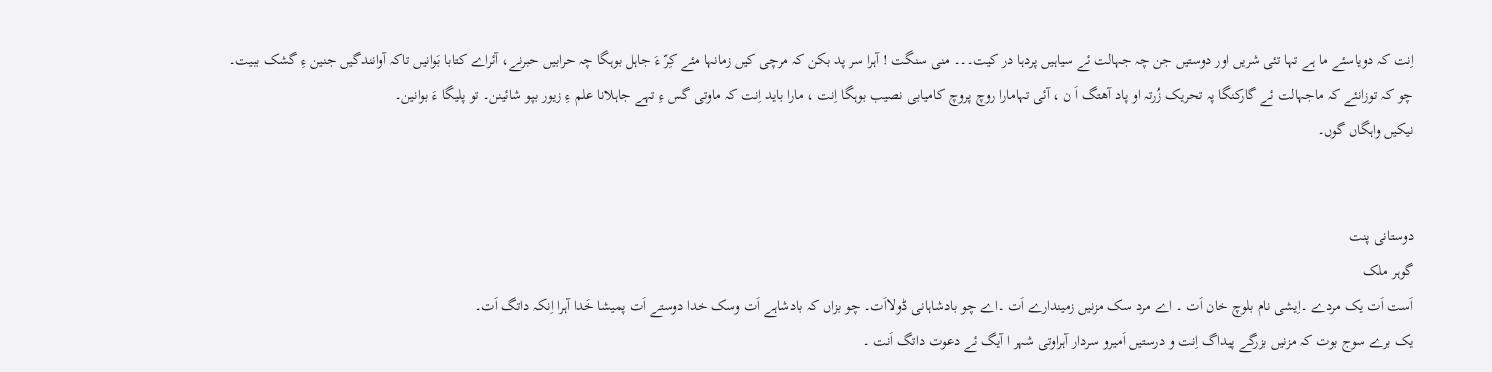اِنت کہ دویاسئے ما ہے تہا تئی شریں اور دوستیں جن چہ جہالت ئے سیاہیں پردہا در کیت۔۔۔ منی سنگت ! آہرا سر پد بکن کہ مرچی کیں زمانہا مئے کِرّ ءَ جاہل بوہگا چہ حرابیں حبرنے، آئراے کتابا بَوانیں تاکہ آوانندگیں جنین ءِ گشک ببیت۔
چو کہ توزانئے کہ ماجہالت ئے گارکنگا پہ تحریک زُرتہ او پاد آھتگ اَ ن ، آئی تہامارا روچ پروچ کامیابی نصیب بوہگا اِنت ، مارا باید اِنت کہ ماوتی گس ءِ تہے جاہلانا علم ءِ زیور بپو شائینن۔ تو پلیگا ءَ بوانین۔
نیکیں واہگاں گوں۔


دوستانی پنت
گوہر ملک
اَست اَت یک مردے ۔اِیشی نام بلوچ خان اَت ۔ اے مرد سک مزنیں زمیندارے اَت ۔اے چو بادشاہانی ڈولااَت۔ چو بزاں کہ بادشاہے اَت وسک خدا دوستے اَت پمیشا خَدا آہرا اِنکہ داتگ اَت۔
یک برے سوج بوت کہ مزنیں بزرگے پیداگ اِنت و درستیں اَمیرو سردار آہراوتی شہر ا آیگ ئے دعوت داتگ اَنت ۔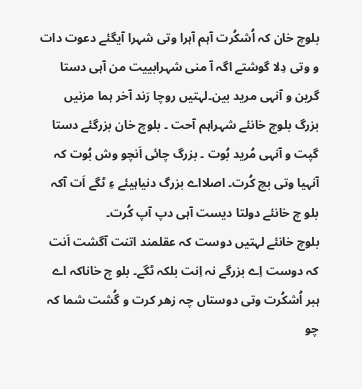بلوچ خان کہ اُشکُرت آہم آہرا وتی شہرا آیگئے دعوت دات و وتی دِلا گوشتے اگہ آ منی شہرابییت من آہی دستا گرین و آنہی مرید بین۔لہتیں روچا رَند آخر ہما مزنیں بزرگ بلوچ خانئے شہراہم آحت ۔ بلوچ خان بزرگئے دستا گپت و آنہی مُرید بُوت ۔ بزرگ چائی اَنچو وش بُوت کہ آنہیا وتی بچ کُرت۔ اصلااے بزرگ دنیاہیئے ءِ ٹگے اَت آکہ بلو چ خانئے دولتا دیست آہی دپ آپ کُرت۔
بلوچ خانئے لہتیں دوست کہ عقلمند اتنت آگشت اَنت کہ دوست اِے بزرگے نہ اِنت بلکہ ٹگے۔ بلو چ خاناکہ اے ہبر اُشکُرت وتی دوستاں چہ زھر کرت و گُشت شما کہ چو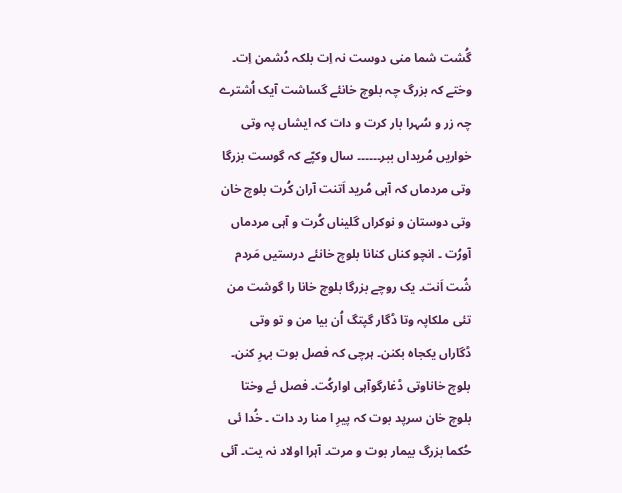گُشت شما منی دوست نہ اِت بلکہ دُشمن اِت۔
وختے کہ بزرگ چہ بلوچ خانئے گساشت آیک اُشترے چہ زر و سُہرا بار کرت و دات کہ ایشاں پہ وتی خواریں مُریداں ببر۔۔۔۔۔۔ سال وکپّے کہ گوست بزرگا وتی مردماں کہ آہی مُرید اَتنت آران کُرت بلوچ خان وتی دوستان و نوکراں گلیناں کُرت و آہی مردماں آورُت ۔ انچو کناں کنانا بلوچ خانئے درستیں مَردم شُت اَنت۔ یک روچے بزرگا بلوچ خانا را گوشت من تئی ملکاپہ وتا ڈگار گپتگ اُن بیا من و تو وتی ڈگاراں یکجاہ بکنن۔ ہرچی کہ فصل بوت بہرِ کنن۔ بلوچ خاناوتی ڈغارگوآہی اوارکُت۔ فصل ئے وختا بلوچ خان سرپد بوت کہ پیرِ ا منا رد دات ۔ خُدا ئی حُکما بزرگ بیمار بوت و مرت۔ آہرا اولاد نہ یت۔ آئی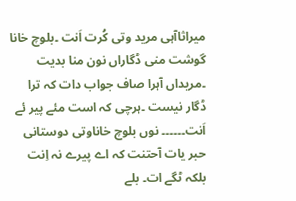میراثاآہی مرید وتی کُرت اَنت ۔بلوچ خانا گوشت منی ڈگاراں نون منا بدیت ۔مریداں آہرا صاف جواب دات کہ ترا ڈگار نیست ۔ہرچی کہ است مئے پیر ئے اَنت۔۔۔۔۔۔ نوں بلوچ خاناوتی دوستانی حبر یات آحتنت کہ اے پیرے نہ اِنت بلکہ ٹگے ات۔ بلے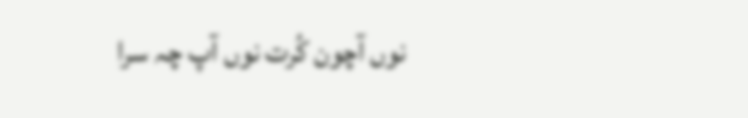نوں آچون کُرت نوں آپ چہ سرا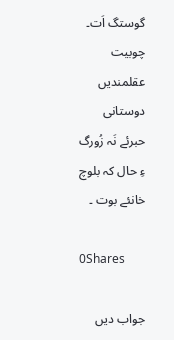گوستگ اَت۔
چوبیت عقلمندیں دوستانی حبرئے نَہ زُورگ ءِ حال کہ بلوچ خانئے بوت ۔

0Shares

جواب دیں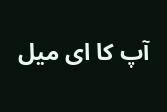آپ کا ای میل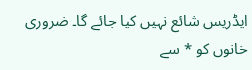ایڈریس شائع نہیں کیا جائے گا۔ ضروری خانوں کو * سے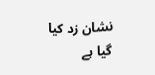نشان زد کیا گیا ہے